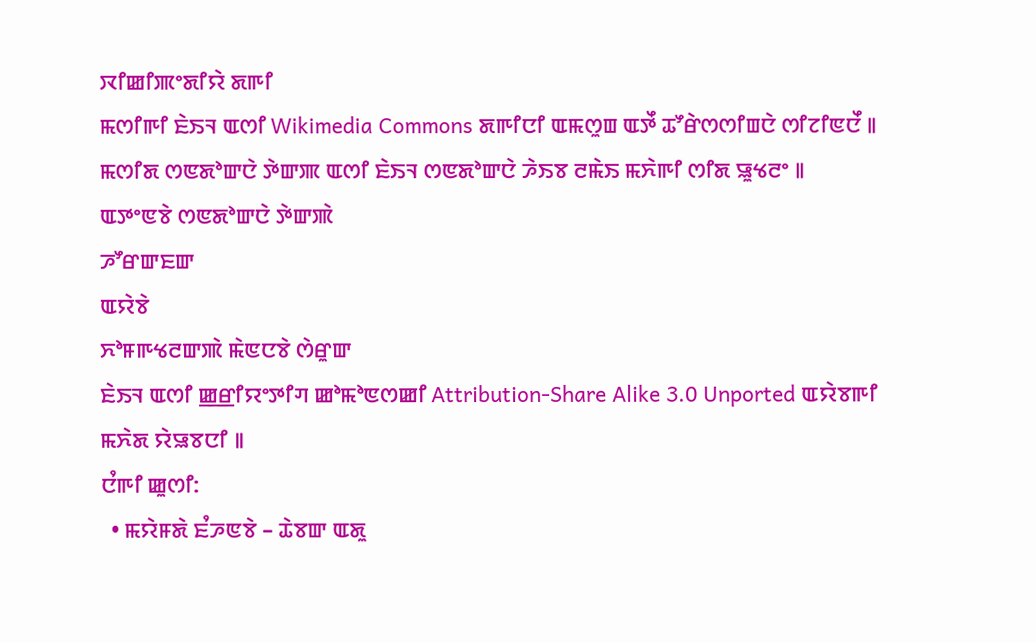ꯋꯤꯀꯤꯄꯦꯗꯤꯌꯥ ꯗꯒꯤ
ꯃꯁꯤꯒꯤ ꯐꯥꯏꯜ ꯑꯁꯤ Wikimedia Commons ꯗꯒꯤꯅꯤ ꯑꯃꯁꯨꯡ ꯑꯇꯩ ꯊꯧꯔꯥꯁꯁꯤꯡꯅꯥ ꯁꯤꯖꯤꯟꯅꯩ ꯫ ꯃꯁꯤꯗ ꯁꯟꯗꯣꯛꯅꯥ ꯇꯥꯛꯄ ꯑꯁꯤ ꯐꯥꯏꯜ ꯁꯟꯗꯣꯛꯅꯥ ꯍꯥꯏꯕ ꯂꯃꯥꯏ ꯃꯈꯥꯒꯤ ꯁꯤꯗ ꯎꯨꯠꯂꯦ ꯫
ꯑꯇꯦꯟꯕꯥ ꯁꯟꯗꯣꯛꯅꯥ ꯇꯥꯛꯄꯥ
ꯍꯧꯔꯛꯐꯛ
ꯑꯌꯥꯕꯥ
ꯈꯣꯝꯒꯠꯂꯛꯄꯥ ꯃꯥꯟꯅꯕꯥ ꯁꯥꯔꯨꯛ
ꯐꯥꯏꯜ ꯑꯁꯤ ꯀ꯭ꯔꯤꯌꯦꯇꯤꯚ ꯀꯣꯃꯣꯟꯁꯀꯤ Attribution-Share Alike 3.0 Unported ꯑꯌꯥꯕꯒꯤ ꯃꯈꯥꯗ ꯌꯥꯎꯕꯅꯤ ꯫
ꯅꯪꯒꯤ ꯀꯨꯁꯤ:
  • ꯃꯌꯥꯝꯗꯥ ꯐꯪꯍꯟꯕꯥ – ꯊꯥꯕꯛ ꯑꯗꯨ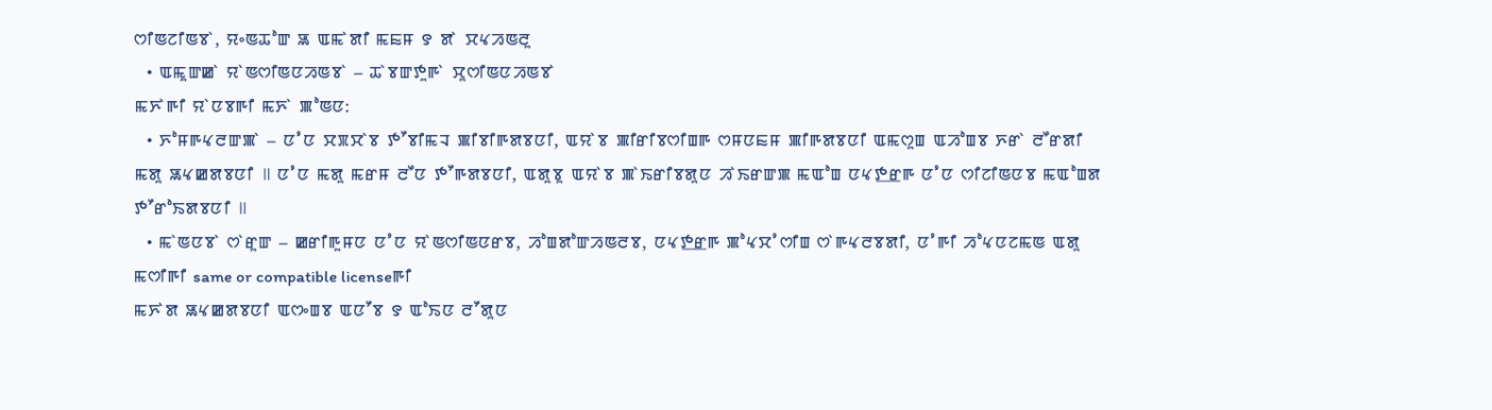ꯁꯤꯟꯖꯤꯟꯕꯥ, ꯌꯦꯟꯊꯣꯛ ꯎ ꯑꯃꯥꯗꯤ ꯃꯐꯝ ꯱ ꯗꯥ ꯆꯠꯍꯟꯂꯨ
  • ꯑꯃꯨꯛꯀꯥ ꯌꯥꯟꯁꯤꯟꯅꯍꯟꯕꯥ – ꯊꯥꯕꯛꯇꯨꯒꯥ ꯆꯨꯁꯤꯟꯅꯍꯟꯕꯥ
ꯃꯈꯥꯒꯤ ꯌꯥꯅꯕꯒꯤ ꯃꯈꯥ ꯄꯣꯟꯅ:
  • ꯈꯣꯝꯒꯠꯂꯛꯄꯥ – ꯅꯪꯅ ꯆꯞꯆꯥꯕ ꯇꯧꯕꯤꯃꯜ ꯄꯤꯕꯤꯒꯗꯕꯅꯤ, ꯑꯌꯥꯕ ꯄꯤꯔꯤꯕꯁꯤꯡꯒ ꯁꯝꯅꯐꯝ ꯄꯤꯒꯗꯕꯅꯤ ꯑꯃꯁꯨꯡ ꯑꯍꯣꯡꯕ ꯈꯔꯥ ꯂꯩꯔꯗꯤ ꯃꯗꯨ ꯎꯠꯀꯗꯕꯅꯤ ꯫ ꯅꯪꯅ ꯃꯗꯨ ꯃꯔꯝ ꯂꯩꯅ ꯇꯧꯒꯗꯕꯅꯤ, ꯑꯗꯨꯕꯨ ꯑꯌꯥꯕ ꯄꯥꯏꯔꯤꯕꯗꯨꯅ ꯍꯥꯏꯔꯛꯄ ꯃꯑꯣꯡ ꯅꯠꯇ꯭ꯔꯒ ꯅꯪꯅ ꯁꯤꯖꯤꯟꯅꯕ ꯃꯑꯣꯡꯗ ꯇꯧꯔꯣꯏꯗꯕꯅꯤ ꯫
  • ꯃꯥꯟꯅꯕꯥ ꯁꯥꯔꯨꯛ – ꯀꯔꯤꯒꯨꯝꯅ ꯅꯪꯅ ꯌꯥꯟꯁꯤꯟꯅꯔꯕ, ꯍꯣꯡꯗꯣꯛꯍꯟꯂꯕ, ꯅꯠꯇ꯭ꯔꯒ ꯄꯣꯠꯆꯪꯁꯤꯡ ꯁꯥꯒꯠꯂꯕꯗꯤ, ꯅꯪꯒꯤ ꯍꯣꯠꯅꯖꯃꯟ ꯑꯗꯨ ꯃꯁꯤꯒꯤ same or compatible licenseꯒꯤ
ꯃꯈꯥꯗ ꯎꯠꯀꯗꯕꯅꯤ ꯑꯁꯦꯡꯕ ꯑꯅꯧꯕ ꯱ ꯑꯣꯏꯅ ꯂꯧꯗꯨꯅ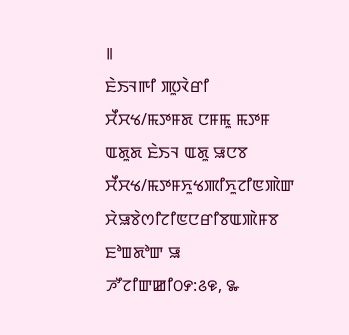꯫
ꯐꯥꯏꯜꯒꯤ ꯄꯨꯋꯥꯔꯤ
ꯆꯩꯆꯠ/ꯃꯇꯝꯗ ꯅꯝꯃꯨ ꯃꯇꯝ ꯑꯗꯨꯗ ꯐꯥꯏꯜ ꯑꯗꯨ ꯎꯅꯕ
ꯆꯩꯆꯠ/ꯃꯇꯝꯈꯨꯠꯄꯤꯈꯨꯖꯤꯟꯄꯥꯛ ꯆꯥꯎꯕꯥꯁꯤꯖꯤꯟꯅꯔꯤꯕꯑꯄꯥꯝꯕ ꯐꯣꯡꯗꯣꯛ ꯎ
ꯍꯧꯖꯤꯛꯀꯤ꯰꯸:꯴꯶, ꯳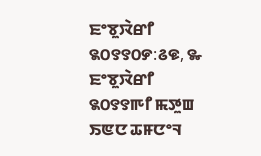ꯐꯦꯕꯨꯋꯥꯔꯤ ꯲꯰꯱꯱꯰꯸:꯴꯶, ꯳ ꯐꯦꯕꯨꯋꯥꯔꯤ ꯲꯰꯱꯱ꯒꯤ ꯃꯇꯨꯡ ꯏꯟꯅ ꯊꯝꯅꯦꯜ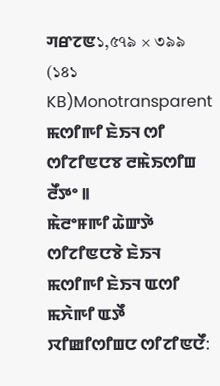ꯚꯔꯖꯟ১,৫৭৯ × ৩৯৯ (১৪১ KB)Monotransparent
ꯃꯁꯤꯒꯤ ꯐꯥꯏꯜ ꯁꯤ ꯁꯤꯖꯤꯟꯅꯕ ꯂꯃꯥꯏꯁꯤꯡ ꯂꯩꯇꯦ ꯫
ꯃꯥꯂꯦꯝꯒꯤ ꯊꯥꯛꯇꯥ ꯁꯤꯖꯤꯟꯅꯕꯥ ꯐꯥꯏꯜ
ꯃꯁꯤꯒꯤ ꯐꯥꯏꯜ ꯑꯁꯤ ꯃꯈꯥꯒꯤ ꯑꯇꯩ ꯋꯤꯀꯤꯁꯤꯡꯅ ꯁꯤꯖꯤꯟꯅꯩ: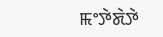ꯃꯦꯇꯥꯗꯥꯇꯥ